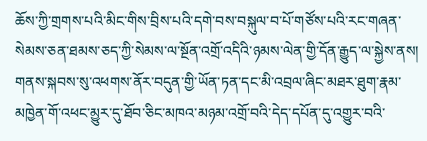ཆོས་ཀྱི་གྲགས་པའི་མིང་གིས་བྲིས་པའི་དགེ་བས་བསྐུལ་བ་པོ་གཙོས་པའི་རང་གཞན་སེམས་ཅན་ཐམས་ཅད་ཀྱི་སེམས་ལ་སྔོན་འགྲོ་འདིའི་ཉམས་ལེན་གྱི་དོན་རྒྱུད་ལ་སྐྱེས་ནས། གནས་སྐབས་སུ་འཕགས་ནོར་བདུན་གྱི་ཡོན་ཏན་དང་མི་འབྲལ་ཞིང་མཐར་ཐུག་རྣམ་མཁྱེན་གོ་འཕང་མྱུར་དུ་ཐོབ་ཅིང་མཁའ་མཉམ་འགྲོ་བའི་དེད་དཔོན་དུ་འགྱུར་བའི་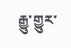རྒྱུ་གྱུར་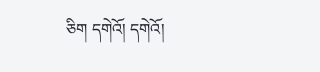ཅིག དགེའོ། དགེའོ།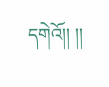དགེའོ།། །།